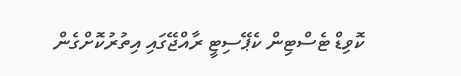ކޮވިޑް ޓެސްޓިން ކެޕޭސިޓީ ރާއްޖޭގައި އިތުރުކޮށްގެން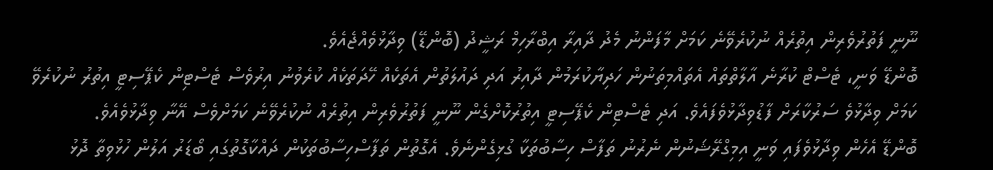ނޫނީ ފަތުރުވެރިން އިތުރެއް ނުކުރެވޭނެ ކަމަށް މާފަންނު މެދު ދާއިރާ އިބްރާހިމް ރަޝީދު (ބޮންޑޭ) ވިދާޅުވެއްޖެއެވެ.
ބޮންޑޭ ވަނީ، ޓެސްޓް ކުރާނެ އާލާތްތައް އެތައްމިތަނުން ހަދިޔާކުރަމުން ދާއިރު އަދި ދައުލަތުން އެތަކެއް ހޭދަތަކެއް ކުރެވުނު އިރުވެސް ޓެސްޓިން ކެޕޭސިޓީ އިތުރު ނުކުރެވޭ ކަމަށް ވިދާޅުވެ ސަރުކާރަށް ފާޑުވިދާޅުވެފައެވެ. އަދި ޓެސްޓިން ކެޕޭސިޓީ އިތުރުކޮށްގެން ނޫނީ ފަތުރުވެރިން އިތުރެއް ނުކުރެވޭނެ ކަމަށްވެސް އޭނާ ވިދާޅުވެއެވެ.
ބޮންޑޭ އެހެން ވިދާޅުވެފައި ވަނީ އިމިގްރޭޝަނުން ނެރުނު ތަފާސް ހިސާބުތަކާ ގުޅިގެންނެވެ. އެގޮތުން ތަފާސްހިސާބުތަކުން ދައްކާގޮތުގައި ބޯޑަރު އަލުން ހުޅުވިތާ ދޮޅު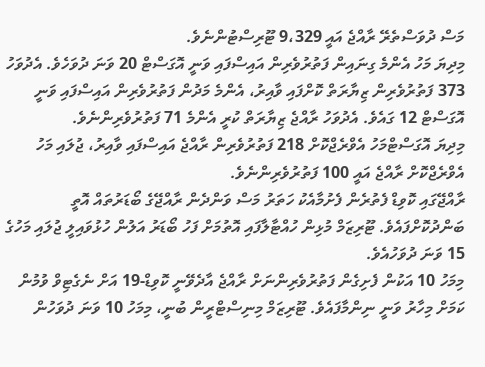މަސް ދުވަސްތެރޭ ރާއްޖެ އައީ 9،329 ޓޫރިސްޓުންނެވެ.
މިދިޔަ މަހު އެންމެ ގިނައިން ފަތުރުވެރިން އައިސްފައި ވަނީ އޮގަސްޓް 20 ވަނަ ދުވަހެވެ. އެދުވަހު 373 ފަތުރުވެރިން ޒިޔާރަތް ކޮށްފައި ވާއިރު، އެންމެ މަދުން ފަތުރުވެރިން އައިސްފައި ވަނީ އޮގަސްޓް 12 ގައެވެ. އެދުވަހު ރާއްޖެ ޒިޔާރަތް ކުރީ އެންމެ 71 ފަތުރުވެރިންނެވެ.
މިދިޔަ އޮގަސްޓްމަހު އެވްރެޖްކޮށް 218 ފަތުރުވެރިން ރާއްޖެ އައިސްފައި ވާއިރު، ޖުލައި މަހު އެވްރެޖްކޮށް ރާއްޖެ އައީ 100 ފަތުރުވެރިންނެވެ.
ރާއްޖޭގައި ކޮވިޑް ފެތުރެން ފެށުމާއެކު ހަތަރު މަސް ވަންދެން ރާއްޖޭގެ ބޯޑަރުތައް އޮތީ ބަންދުކޮށްފައެވެ. ޓޫރިޒަމް މުޅިން ހުއްޓާލާފައި އޮތުމަށް ފަހު ބޯޑަރު އަލުން ހުޅުވައިލީ ޖުލައި މަހުގެ 15 ވަނަ ދުވަހުއެވެ.
މިމަހު 10 އަކުން ފެށިގެން ފަތުރުވެރިންނަށް ރާއްޖެ އާދެވޭނީ ކޮވިޑް-19 އަށް ނެގެޓިވް ވުމުން ކަމަށް މިހާރު ވަނީ ނިންމާފައެވެ. ޓޫރިޒަމް މިނިސްޓްރީން ބުނީ، މިމަހު 10 ވަނަ ދުވަހުން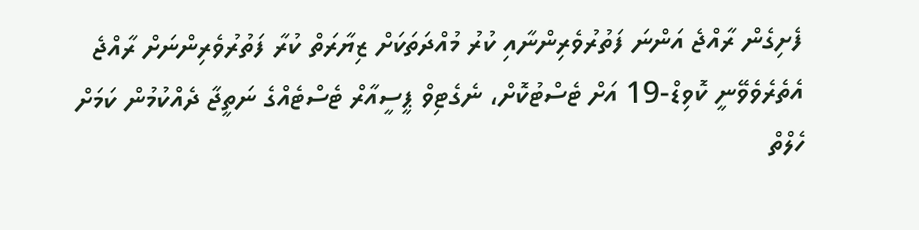ފެށިގެން ރާއްޖެ އަންނަ ފަތުރުވެރިންނާއި ކުރު މުއްދަތަކަށް ޒިޔާރަތް ކުރާ ފަތުރުވެރިންނަށް ރާއްޖެ އެތެރެވެވޭނީ ކޮވިޑް-19 އަށް ޓެސްޓުކޮށް، ނެގެޓިވް ޕީސީއާރް ޓެސްޓެއްގެ ނަތީޖާ ދެއްކުމުން ކަމަށް ހެލްތް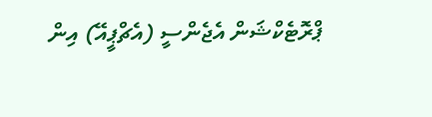ޕްރޮޓެކްޝަން އެޖެންސީ (އެޗްޕީއޭ) އިން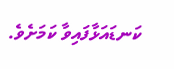ކަނޑައަޅާފައިވާ ކަމަށެވެ.